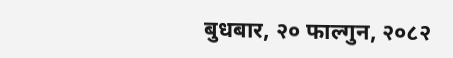बुधबार, २० फाल्गुन, २०८२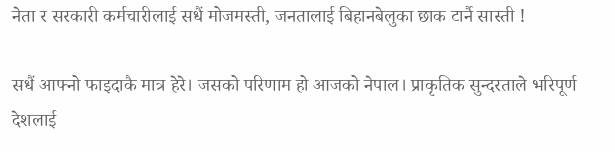नेता र सरकारी कर्मचारीलाई सधैं मोजमस्ती, जनतालाई बिहानबेलुका छाक टार्नै सास्ती !

सधैं आफ्नो फाइदाकै मात्र हेरे। जसको परिणाम हो आजको नेपाल। प्राकृतिक सुन्दरताले भरिपूर्ण देशलाई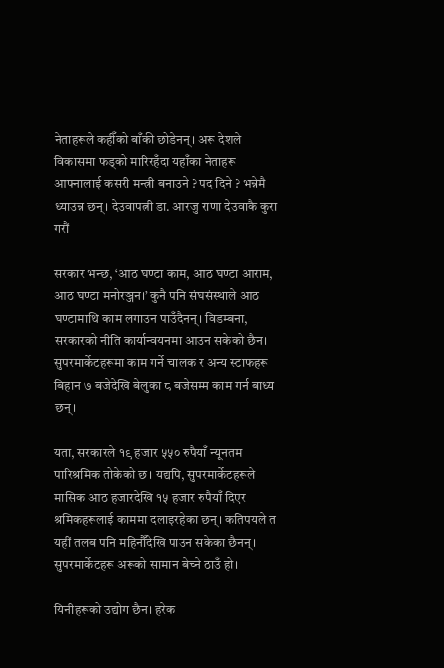नेताहरूले कहीँको बाँकी छोडेनन्। अरू देशले विकासमा फड्को मारिरहँदा यहाँका नेताहरू आफ्नालाई कसरी मन्त्री बनाउने ? पद दिने ? भन्नेमै ध्याउन्न छन्। देउवापत्नी डा. आरजु राणा देउवाकै कुरा गरौं

सरकार भन्छ, ‘आठ घण्टा काम, आठ घण्टा आराम, आठ घण्टा मनोरञ्जन।’ कुनै पनि संघसंस्थाले आठ घण्टामाथि काम लगाउन पाउँदैनन्। विडम्बना, सरकारको नीति कार्यान्वयनमा आउन सकेको छैन। सुपरमार्केटहरूमा काम गर्ने चालक र अन्य स्टाफहरू बिहान ७ बजेदेखि बेलुका ८ बजेसम्म काम गर्न बाध्य छन्।

यता, सरकारले १९ हजार ५५० रुपैयाँ न्यूनतम पारिश्रमिक तोकेको छ। यद्यपि, सुपरमार्केटहरूले मासिक आठ हजारदेखि १५ हजार रुपैयाँ दिएर श्रमिकहरूलाई काममा दलाइरहेका छन्। कतिपयले त यहीं तलब पनि महिनौँदेखि पाउन सकेका छैनन्। सुपरमार्केटहरू अरूको सामान बेच्ने ठाउँ हो।

यिनीहरूको उद्योग छैन। हरेक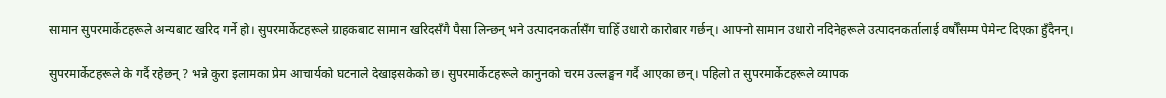सामान सुपरमार्केटहरूले अन्यबाट खरिद गर्ने हो। सुपरमार्केटहरूले ग्राहकबाट सामान खरिदसँगै पैसा लिन्छन् भने उत्पादनकर्तासँग चाहिँ उधारो कारोबार गर्छन्। आफ्नो सामान उधारो नदिनेहरूले उत्पादनकर्तालाई वर्षौँसम्म पेमेन्ट दिएका हुँदैनन्।

सुपरमार्केटहरूले के गर्दै रहेछन् ? भन्ने कुरा इलामका प्रेम आचार्यको घटनाले देखाइसकेको छ। सुपरमार्केटहरूले कानुनको चरम उल्लङ्घन गर्दै आएका छन्। पहिलो त सुपरमार्केटहरूले व्यापक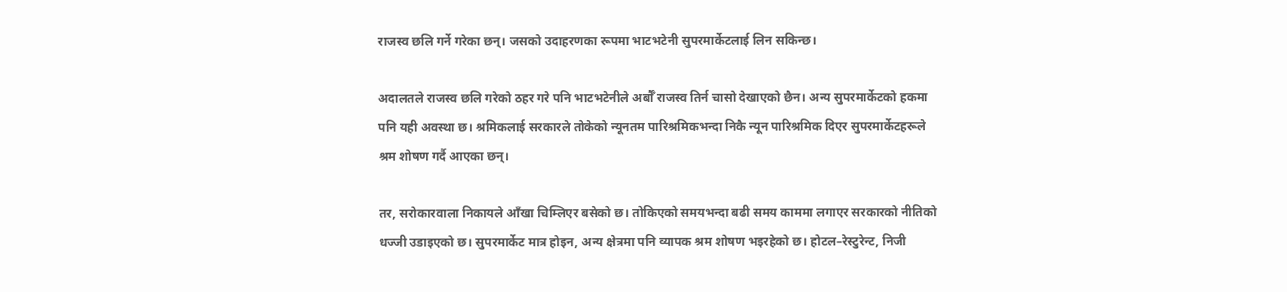राजस्व छलि गर्ने गरेका छन्। जसको उदाहरणका रूपमा भाटभटेनी सुपरमार्केटलाई लिन सकिन्छ।

अदालतले राजस्व छलि गरेको ठहर गरे पनि भाटभटेनीले अर्बौँ राजस्व तिर्न चासो देखाएको छैन। अन्य सुपरमार्केटको हकमा पनि यही अवस्था छ। श्रमिकलाई सरकारले तोकेको न्यूनतम पारिश्रमिकभन्दा निकै न्यून पारिश्रमिक दिएर सुपरमार्केटहरूले श्रम शोषण गर्दै आएका छन्।

तर, सरोकारवाला निकायले आँखा चिम्लिएर बसेको छ। तोकिएको समयभन्दा बढी समय काममा लगाएर सरकारको नीतिको धज्जी उडाइएको छ। सुपरमार्केट मात्र होइन, अन्य क्षेत्रमा पनि व्यापक श्रम शोषण भइरहेको छ। होटल–रेस्टुरेन्ट, निजी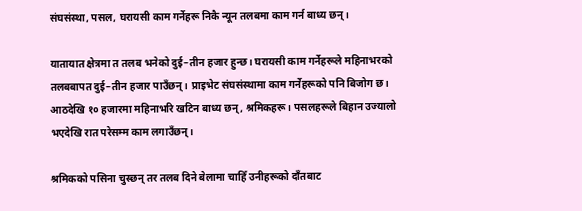संघसंस्था, पसल, घरायसी काम गर्नेहरू निकै न्यून तलबमा काम गर्न बाध्य छन्।

यातायात क्षेत्रमा त तलब भनेको दुई–तीन हजार हुन्छ। घरायसी काम गर्नेहरूले महिनाभरको तलबबापत दुई–तीन हजार पाउँछन्। प्राइभेट संघसंस्थामा काम गर्नेहरूको पनि बिजोग छ। आठदेखि १० हजारमा महिनाभरि खटिन बाध्य छन्, श्रमिकहरू। पसलहरूले बिहान उज्यालो भएदेखि रात परेसम्म काम लगाउँछन्।

श्रमिकको पसिना चुस्छन् तर तलब दिने बेलामा चाहिँ उनीहरूको दाँतबाट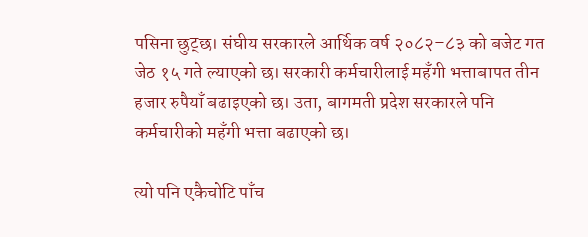पसिना छुट्छ। संघीय सरकारले आर्थिक वर्ष २०८२–८३ को बजेट गत जेठ १५ गते ल्याएको छ। सरकारी कर्मचारीलाई महँगी भत्ताबापत तीन हजार रुपैयाँ बढाइएको छ। उता, बागमती प्रदेश सरकारले पनि कर्मचारीको महँगी भत्ता बढाएको छ।

त्यो पनि एकैचोटि पाँच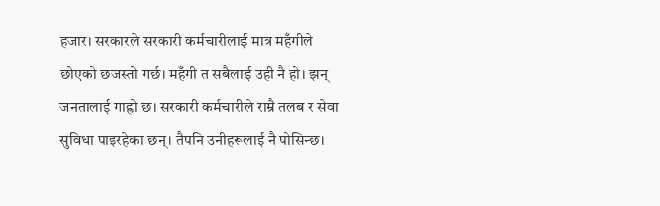हजार। सरकारले सरकारी कर्मचारीलाई मात्र महँगीले छोएको छजस्तो गर्छ। महँगी त सबैलाई उही नै हो। झन् जनतालाई गाह्रो छ। सरकारी कर्मचारीले राम्रै तलब र सेवा सुविधा पाइरहेका छन्। तैपनि उनीहरूलाई नै पोसिन्छ।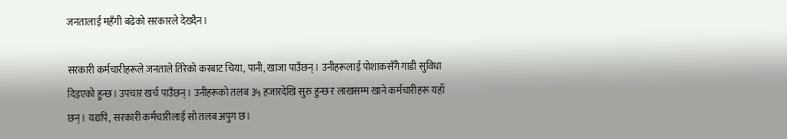जनतालाई महँगी बढेको सरकारले देख्दैन।

सरकारी कर्मचारीहरूले जनताले तिरेको करबाट चिया, पानी, खाजा पाउँछन्। उनीहरूलाई पोशाकसँगै गाडी सुविधा दिइएको हुन्छ। उपचार खर्च पाउँछन्। उनीहरूको तलब ३५ हजारदेखि सुरु हुन्छ र लाखसम्म खाने कर्मचारीहरू यहाँ छन्। यद्यपि, सरकारी कर्मचारीलाई सो तलब अपुग छ।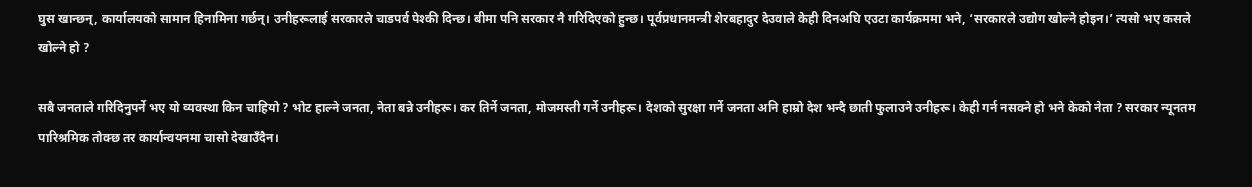घुस खान्छन्, कार्यालयको सामान हिनामिना गर्छन्। उनीहरूलाई सरकारले चाडपर्व पेश्की दिन्छ। बीमा पनि सरकार नै गरिदिएको हुन्छ। पूर्वप्रधानमन्त्री शेरबहादुर देउवाले केही दिनअघि एउटा कार्यक्रममा भने, ‘सरकारले उद्योग खोल्ने होइन।’ त्यसो भए कसले खोल्ने हो ?

सबै जनताले गरिदिनुपर्ने भए यो व्यवस्था किन चाहियो ? भोट हाल्ने जनता, नेता बन्ने उनीहरू। कर तिर्ने जनता, मोजमस्ती गर्ने उनीहरू। देशको सुरक्षा गर्ने जनता अनि हाम्रो देश भन्दै छाती फुलाउने उनीहरू। केही गर्न नसक्ने हो भने केको नेता ? सरकार न्यूनतम पारिश्रमिक तोक्छ तर कार्यान्वयनमा चासो देखाउँदैन।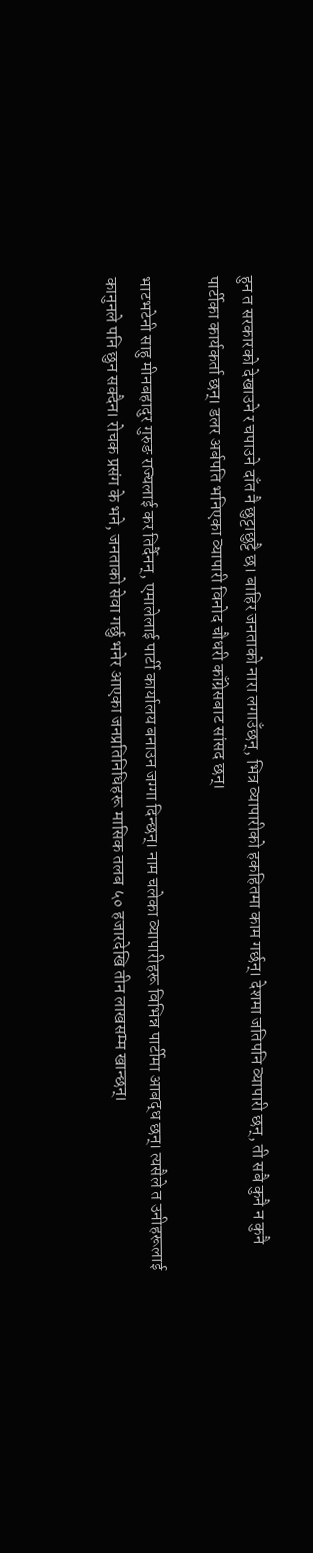हुन त सरकारको देखाउने र चपाउने दाँत नै छुट्टाछुट्टै छ। बाहिर जनताको नारा लगाउँछन्, भित्र व्यापारीको हकहितमा काम गर्छन्। देशमा जतिपनि व्यापारी छन्, ती सबै कुनै न कुनै पार्टीका कार्यकर्ता छन्। डलर अर्बपति भनिएका व्यापारी विनोद चौधरी काँग्रेसबाट सांसद छन्।

भाटभटेनी साहु मीनबहादुर गुरुङ राज्यलाई कर तिर्दैनन्, एमालेलाई पार्टी कार्यालय बनाउन जग्गा दिन्छन्। नाम चलेका व्यापारीहरू विभिन्न पार्टीमा आबद्ध छन्। त्यसैले त उनीहरूलाई कानुनले पनि छुन सक्दैन। रोचक प्रसंग के भने, जनताको सेवा गर्छु भनेर आएका जनप्रतिनिधिहरू मासिक तलब ५० हजारदेखि तीन लाखसम्म खान्छन्।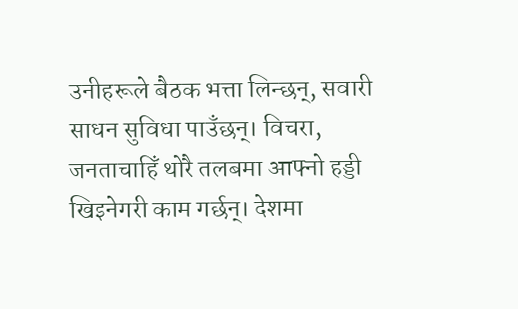उनीहरूले बैठक भत्ता लिन्छन्, सवारी साधन सुविधा पाउँछन्। विचरा, जनताचाहिँ थोरै तलबमा आफ्नो हड्डी खिइनेगरी काम गर्छन्। देशमा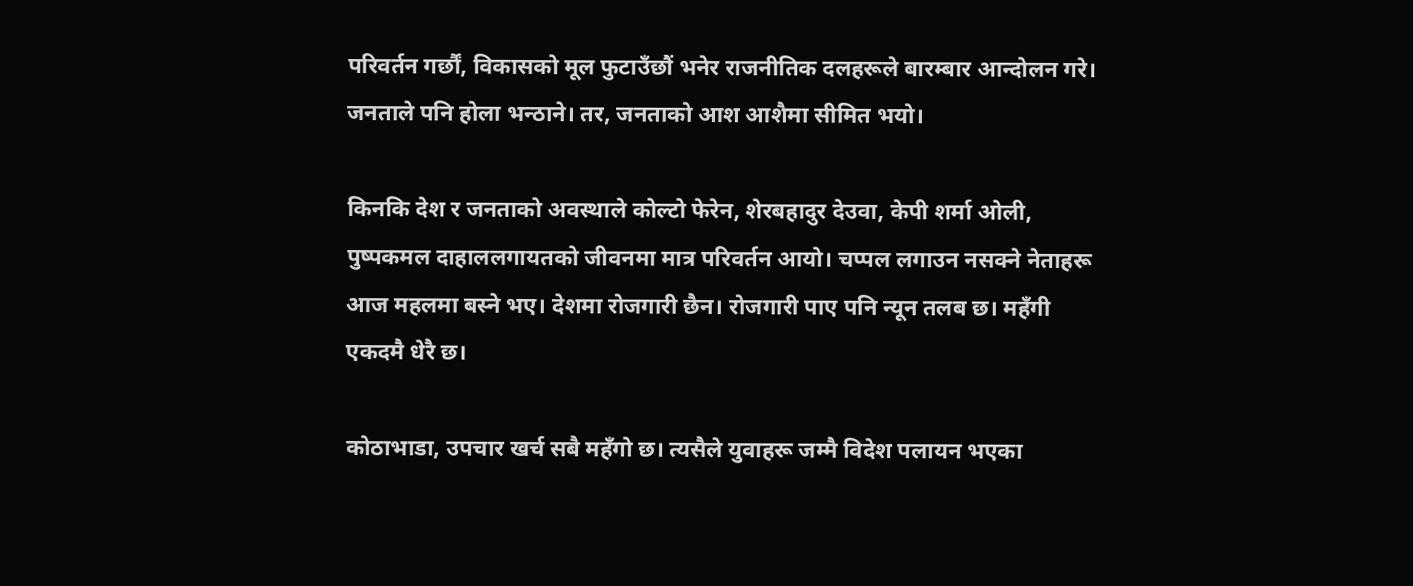परिवर्तन गर्छौं, विकासको मूल फुटाउँछौं भनेर राजनीतिक दलहरूले बारम्बार आन्दोलन गरे। जनताले पनि होला भन्ठाने। तर, जनताको आश आशैमा सीमित भयो।

किनकि देश र जनताको अवस्थाले कोल्टो फेरेन, शेरबहादुर देउवा, केपी शर्मा ओली, पुष्पकमल दाहाललगायतको जीवनमा मात्र परिवर्तन आयो। चप्पल लगाउन नसक्ने नेताहरू आज महलमा बस्ने भए। देशमा रोजगारी छैन। रोजगारी पाए पनि न्यून तलब छ। महँगी एकदमै धेरै छ।

कोठाभाडा, उपचार खर्च सबै महँगो छ। त्यसैले युवाहरू जम्मै विदेश पलायन भएका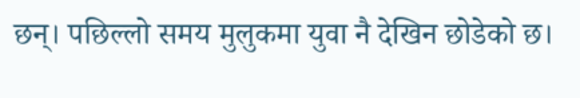छन्। पछिल्लो समय मुलुकमा युवा नै देखिन छोडेको छ।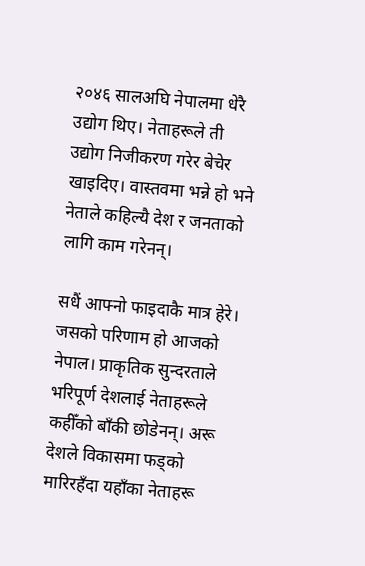२०४६ सालअघि नेपालमा धेरै उद्योग थिए। नेताहरूले ती उद्योग निजीकरण गरेर बेचेर खाइदिए। वास्तवमा भन्ने हो भने नेताले कहिल्यै देश र जनताको लागि काम गरेनन्।

सधैं आफ्नो फाइदाकै मात्र हेरे। जसको परिणाम हो आजको नेपाल। प्राकृतिक सुन्दरताले भरिपूर्ण देशलाई नेताहरूले कहीँको बाँकी छोडेनन्। अरू देशले विकासमा फड्को मारिरहँदा यहाँका नेताहरू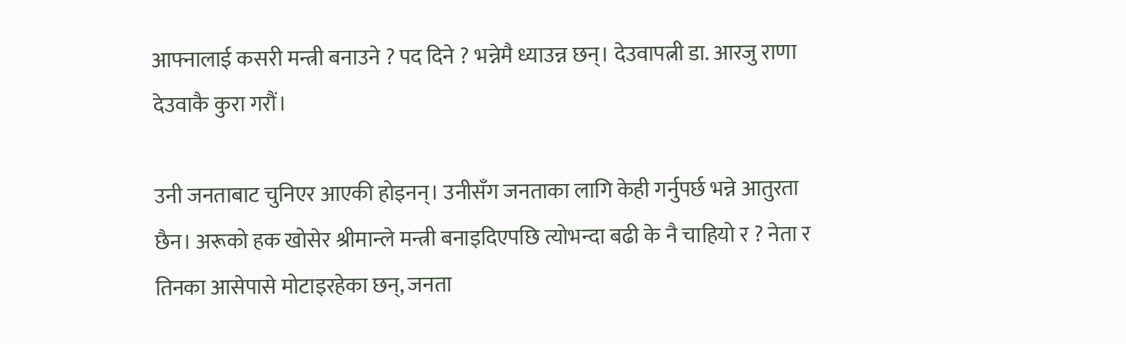आफ्नालाई कसरी मन्त्री बनाउने ? पद दिने ? भन्नेमै ध्याउन्न छन्। देउवापत्नी डा. आरजु राणा देउवाकै कुरा गरौं।

उनी जनताबाट चुनिएर आएकी होइनन्। उनीसँग जनताका लागि केही गर्नुपर्छ भन्ने आतुरता छैन। अरूको हक खोसेर श्रीमान्ले मन्त्री बनाइदिएपछि त्योभन्दा बढी के नै चाहियो र ? नेता र तिनका आसेपासे मोटाइरहेका छन्, जनता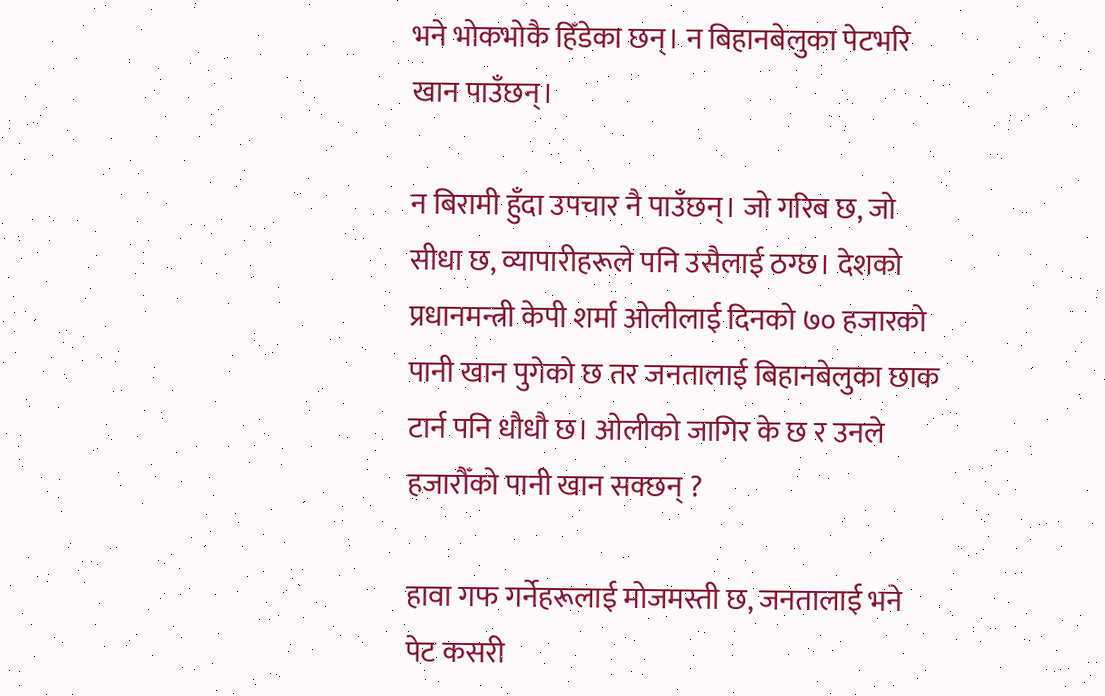भने भोकभोकै हिँडेका छन्। न बिहानबेलुका पेटभरि खान पाउँछन्।

न बिरामी हुँदा उपचार नै पाउँछन्। जो गरिब छ, जो सीधा छ, व्यापारीहरूले पनि उसैलाई ठग्छ। देशको प्रधानमन्त्री केपी शर्मा ओलीलाई दिनको ७० हजारको पानी खान पुगेको छ तर जनतालाई बिहानबेलुका छाक टार्न पनि धौधौ छ। ओलीको जागिर के छ र उनले हजारौँको पानी खान सक्छन् ?

हावा गफ गर्नेहरूलाई मोजमस्ती छ, जनतालाई भने पेट कसरी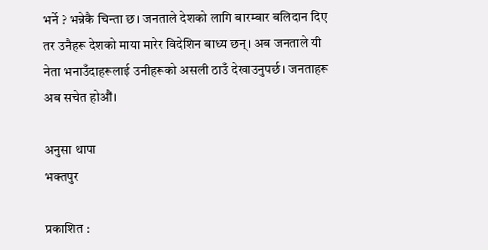भर्ने ? भन्नेकै चिन्ता छ। जनताले देशको लागि बारम्बार बलिदान दिए तर उनैहरू देशको माया मारेर विदेशिन बाध्य छन्। अब जनताले यी नेता भनाउँदाहरूलाई उनीहरूको असली ठाउँ देखाउनुपर्छ। जनताहरू अब सचेत होऔं।

अनुसा थापा
भक्तपुर

प्रकाशित :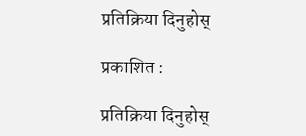प्रतिक्रिया दिनुहोस्

प्रकाशित :

प्रतिक्रिया दिनुहोस्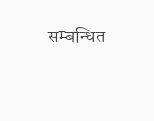सम्बन्धित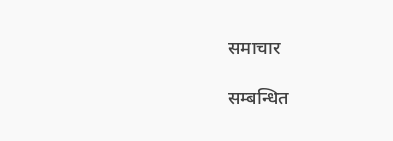समाचार

सम्बन्धित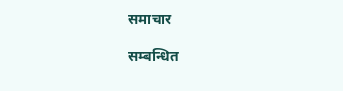समाचार

सम्बन्धित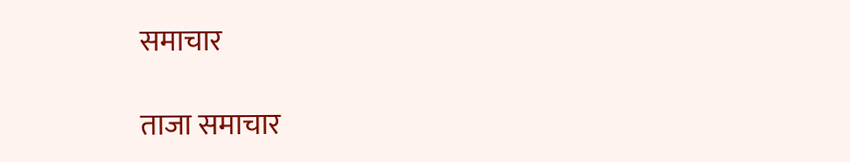समाचार

ताजा समाचार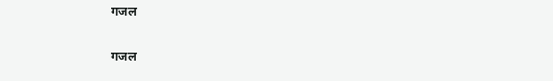गजल

गजल